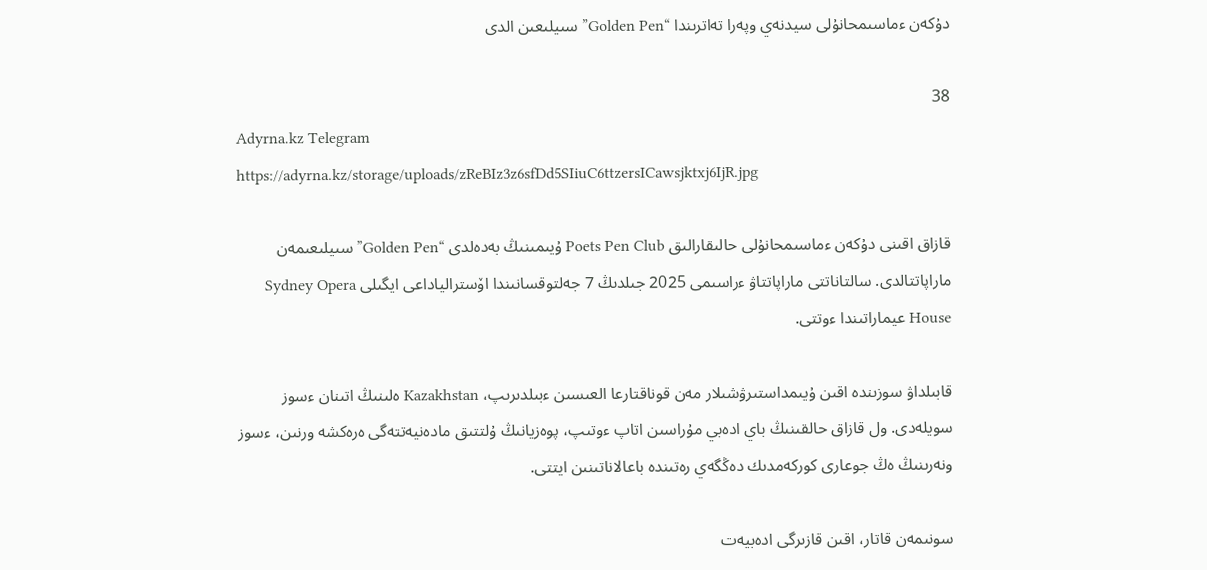دۇكەن ءماسىمحانۇلى سيدنەي وپەرا تەاترىندا “Golden Pen” سىيلىعىن الدى

38
Adyrna.kz Telegram
https://adyrna.kz/storage/uploads/zReBIz3z6sfDd5SIiuC6ttzersICawsjktxj6IjR.jpg

قازاق اقىنى دۇكەن ءماسىمحانۇلى حالىقارالىق Poets Pen Club ۇيىمىنىڭ بەدەلدى “Golden Pen” سىيلىعىمەن ماراپاتتالدى. سالتاناتتى ماراپاتتاۋ ءراسىمى 2025 جىلدىڭ 7 جەلتوقسانىندا اۆسترالياداعى ايگىلى Sydney Opera House عيماراتىندا ءوتتى.

قابىلداۋ سوزىندە اقىن ۇيىمداستىرۋشىلار مەن قوناقتارعا العىسىن ءبىلدىرىپ، Kazakhstan ەلىنىڭ اتىنان ءسوز سويلەدى. ول قازاق حالقىنىڭ باي ادەبي مۇراسىن اتاپ ءوتىپ، پوەزيانىڭ ۇلتتىق مادەنيەتتەگى ەرەكشە ورنىن، ءسوز ونەرىنىڭ ەڭ جوعارى كوركەمدىك دەڭگەي رەتىندە باعالاناتىنىن ايتتى.

سونىمەن قاتار، اقىن قازىرگى ادەبيەت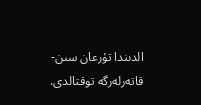الدىندا تۇرعان سىن-قاتەرلەرگە توقتالدى.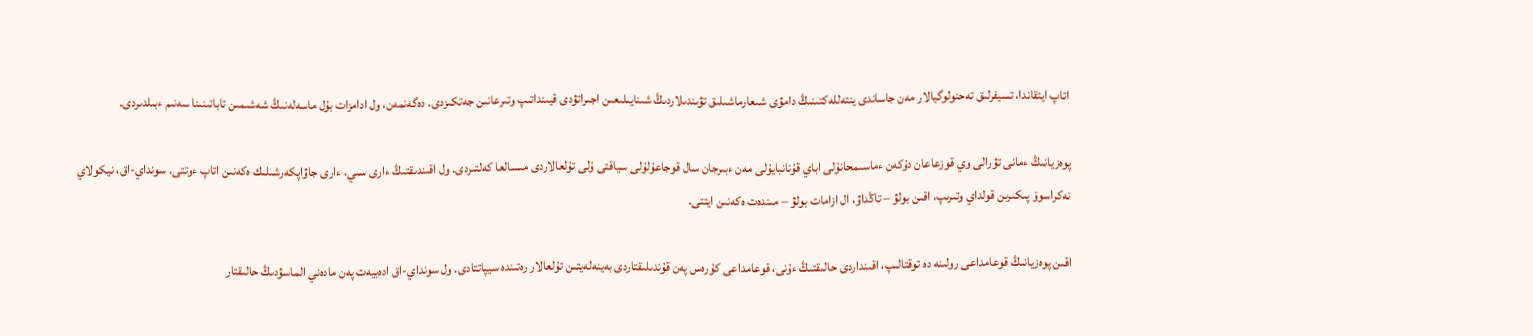اتاپ ايتقاندا، تسيفرلىق تەحنولوگيالار مەن جاساندى ينتەللەكتىنىڭ دامۋى شىعارماشىلىق تۋىندىلاردىڭ شىنايىلىعىن اجىراتۋدى قيىنداتىپ وتىرعانىن جەتكىزدى. دەگەنمەن، ول ادامزات بۇل ماسەلەنىڭ شەشىمىن تاباتىنىنا سەنىم ءبىلدىردى.

پوەزيانىڭ ءمانى تۋرالى وي قوزعاعان دۇكەن ءماسىمحانۇلى اباي قۇنانبايۇلى مەن ءبىرجان سال قوجاعۇلۇلى سياقتى ۇلى تۇلعالاردى مىسالعا كەلتىردى. ول اقىندىقتىڭ ءارى سىي، ءارى جاۋاپكەرشىلىك ەكەنىن اتاپ ءوتتى. سونداي-اق، نيكولاي نەكراسوۆ پىكىرىن قولداي وتىرىپ، اقىن بولۋ – تاڭداۋ، ال ازامات بولۋ – مىندەت ەكەنىن ايتتى.

اقىن پوەزيانىڭ قوعامداعى رولىنە دە توقتالىپ، اقىنداردى حالىقتىڭ ءۇنى، قوعامداعى كۇرەس پەن قۇندىلىقتاردى بەينەلەيتىن تۇلعالار رەتىندە سيپاتتادى. ول سونداي-اق ادەبيەت پەن مادەني الماسۋدىڭ حالىقتار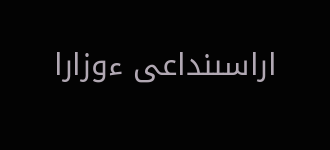اراسىنداعى ءوزارا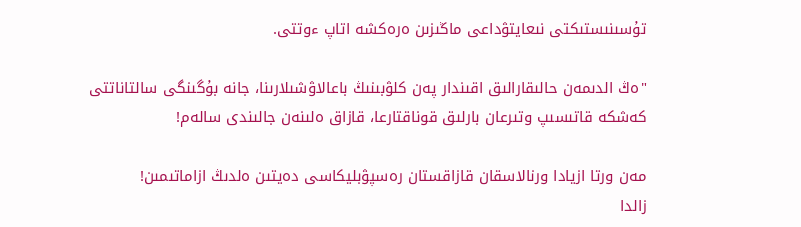تۇسىنىستىكتى نىعايتۋداعى ماڭىزىن ەرەكشە اتاپ ءوتتى.

"ەڭ الدىمەن حالىقارالىق اقىندار پەن كلۋبىنىڭ باعالاۋشىلارىنا، جانە بۇگىنگى سالتاناتتى كەشكە قاتىسىپ وتىرعان بارلىق قوناقتارعا، قازاق ەلىنەن جالىندى سالەم!

مەن ورتا ازيادا ورنالاسقان قازاقستان رەسپۋبليكاسى دەيتىن ەلدىڭ ازاماتىمىن!
زالدا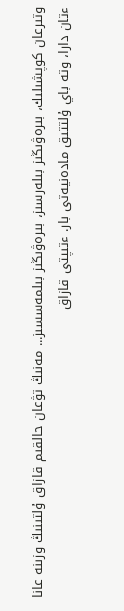وتىرعان كوپشىلىك، بىرەۋىڭىز بىلەرسىز، بىرەۋىڭىز بىلمەسسىز... مەنىڭ تۋعان حالقىم قازاق ۇلتىنىڭ وزىنە عانا ءتان دارا، وتە باي ۇلتتىق مادەنيەتى بار. ءتىپتى قازاق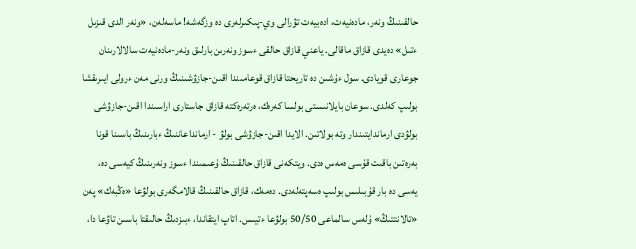حالقىنىڭ ونەر، مادەنيەت، ادەبيەت تۋرالى وي-پىكىرلەرى دە وزگەشە! ماسەلەن، «ونەر الدى قىزىل ءتىل» دەيدى قازاق ماقالى. ياعني قازاق حالقى ءسوز ونەرىن بارلىق ونەر-مادەنيەت سالالارىنان جوعارى قويادى. سول ءۇشىن دە تاريحتا قازاق قوعامىندا اقىن-جازۋشىنىڭ ورنى مەن ءرولى ايىرىقشا بولىپ كەلدى. سوعان بايلانىستى بولسا كەرەك، ەرتەرەكتە قازاق جاستارى اراسىندا اقىن-جازۋشى بولۋدى ارماندايتىندار وتە بولاتىن. الايدا اقىن-جازۋشى بولۋ - ارمانداعاننىڭ ءبارىنىڭ باسىنا قونا بەرەتىن باقىت قۇسى ەمەس ەدى. ويتكەنى قازاق حالقىنىڭ ۇعىمىندا ءسوز ونەرىنىڭ كيەسى دە، يەسى دە بار قۇبىلىس بولىپ ەسەپتەلەدى. دەمەك، قازاق حالقىنىڭ قالامگەرى بولۋعا «ەڭبەك» پەن «تالانتتىڭ» ۇلەس سالماعى 50/50 بولۋعا ءتيىس. اتاپ ايتقاندا، ءبىزدىڭ حالىقتا باسىن تاۋعا دا،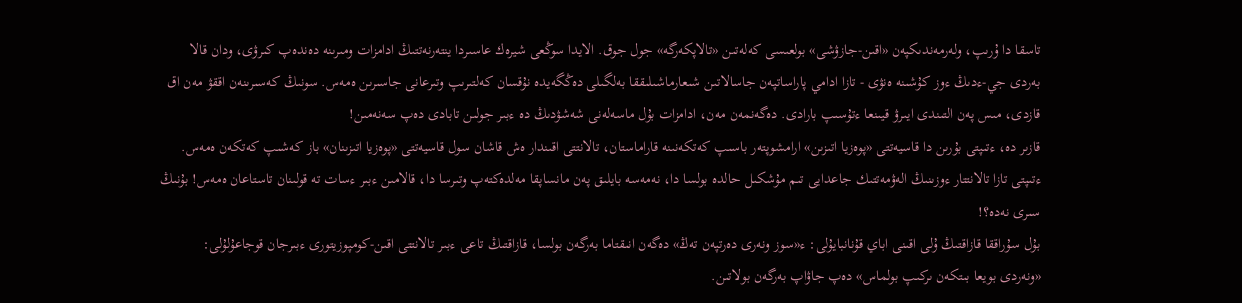تاسقا دا ۇرىپ، ولەرمەندىكپەن «اقىن-جازۋشى» بولعىسى كەلەتىن «تالاپكەرگە» جول جوق. الايدا سوڭعى شيرەك عاسىردا ينتەرنەتتىڭ ادامزات ومىرىنە دەندەپ كىرۋى، ودان قالا بەردى جي-ءدىڭ ءوز كۇشىنە ەنۋى - تازا ادامي پاراساتپەن جاسالاتىن شىعارماشىلىققا بەلگىلى دەڭگەيدە نۇقسان كەلتىرىپ وتىرعانى جاسىرىن ەمەس. سونىڭ كەسىرىنەن اققۋ مەن اق قازدى، مىس پەن التىندى ايىرۋ قيىنعا ءتۇسىپ بارادى. دەگەنمەن مەن، ادامزات بۇل ماسەلەنى شەشۋدىڭ دە ءبىر جولىن تابادى دەپ سەنەمىن!
قازىر دە، ءتىپتى بۇرىن دا قاسيەتتى «پوەزيا اتىزىن» ارامشوپتەر باسىپ كەتكەنىنە قاراماستان، تالانتتى اقىندار ەش قاشان سول قاسيەتتى «پوەزيا اتىزىنان» باز كەشىپ كەتكەن ەمەس. ءتىپتى تازا تالانتتار ءوزىنىڭ الەۋمەتتىك جاعدايى تىم مۇشكىل حالدە بولسا دا، نەمەسە بايلىق پەن مانساپقا مەلدەكتەپ وتىرسا دا، قالامىن ءبىر ءسات تە قولىنان تاستاعان ەمەس! بۇنىڭ سىرى نەدە؟!
بۇل سۇراققا قازاقتىڭ ۇلى اقىنى اباي قۇنانبايۇلى: ء«سوز ونەرى دەرتپەن تەڭ» دەگەن انىقتاما بەرگەن بولسا، قازاقتىڭ تاعى ءبىر تالانتتى اقىن-كومپوزيتورى ءبىرجان قوجاعۇلۇلى: «ونەردى بويعا بىتكەن ىركىپ بولماس» دەپ جاۋاپ بەرگەن بولاتىن.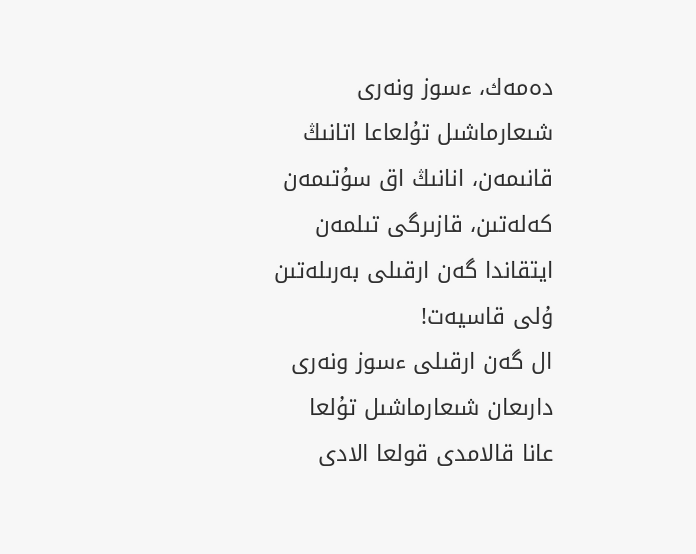دەمەك، ءسوز ونەرى شىعارماشىل تۇلعاعا اتانىڭ قانىمەن، انانىڭ اق سۇتىمەن كەلەتىن، قازىرگى تىلمەن ايتقاندا گەن ارقىلى بەرىلەتىن ۇلى قاسيەت!
ال گەن ارقىلى ءسوز ونەرى دارىعان شىعارماشىل تۇلعا عانا قالامدى قولعا الادى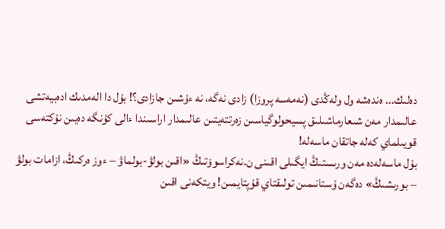دەلىك... ەندەشە ول ولەڭدى (نەمەسە پروزا) زادى نەگە، نە ءۇشىن جازادى؟! بۇل دا الەمدىك ادەبيەتشى عالىمدار مەن شىعارماشىلىق پسيحولوگياسىن زەرتتەيتىن عالىمدار اراسىندا ءالى كۇنگە دەيىن نۇكتەسى قويىلماي كەلە جاتقان ماسەلە!
بۇل ماسەلەدە مەن ورىستىڭ ايگىلى اقىنى ن.نەكراسوۆتىڭ «اقىن بولۋ-بولماۋ – ءوز ەركىڭ، ازامات بولۋ – بورىشىڭ» دەگەن ۇستانىمىن تولىقتاي قۇپتايمىن! ويتكەنى اقىن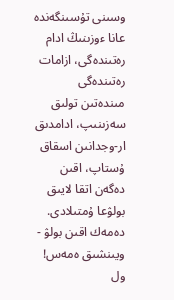وسىنى تۇسىنگەندە عانا ءوزىنىڭ ادام رەتىندەگى، ازامات رەتىندەگى مىندەتىن تولىق سەزىنىپ، ادامدىق ار-وجدانىن اسقاق ۇستاپ، اقىن دەگەن اتقا لايىق بولۋعا ۇمتىلادى. دەمەك اقىن بولۋ - ويىنشىق ەمەس! ول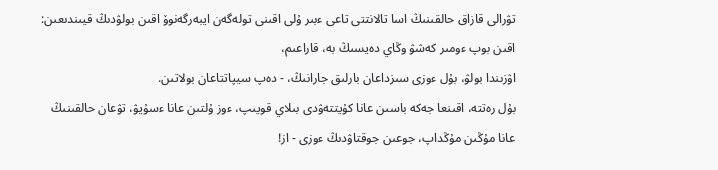تۋرالى قازاق حالقىنىڭ اسا تالانتتى تاعى ءبىر ۇلى اقىنى تولەگەن ايبەرگەنوۆ اقىن بولۋدىڭ قيىندىعىن:
اقىن بوپ ءومىر كەشۋ وڭاي دەيسىڭ بە، قاراعىم،
اۋزىندا بولۋ، بۇل ءوزى سىزداعان بارلىق جارانىڭ، - دەپ سيپاتتاعان بولاتىن.
بۇل رەتتە، اقىنعا جەكە باسىن عانا كۇيتتەۋدى بىلاي قويىپ، ءوز ۇلتىن عانا ءسۇيۋ، تۋعان حالقىنىڭ عانا مۇڭىن مۇڭداپ، جوعىن جوقتاۋدىڭ ءوزى - از!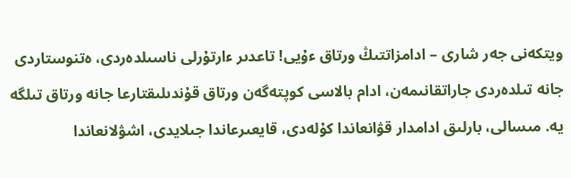ويتكەنى جەر شارى – ادامزاتتىڭ ورتاق ءۇيى! تاعدىر ءارتۇرلى ناسىلدەردى، ەتنوستاردى جانە تىلدەردى جاراتقانىمەن، ادام بالاسى كوپتەگەن ورتاق قۇندىلىقتارعا جانە ورتاق تىلگە يە. مىسالى، بارلىق ادامدار قۋانعاندا كۇلەدى، قايعىرعاندا جىلايدى، اشۋلانعاندا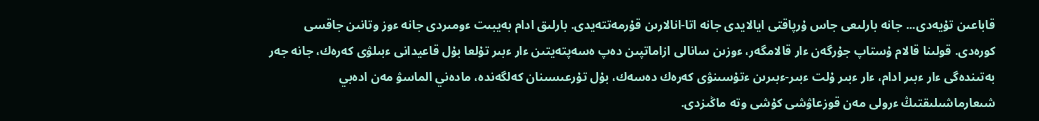قاباعىن تۇيەدى... جانە بارلىعى جاس ۇرپاقتى ايالايدى جانە اتا-انالارىن قۇرمەتتەيدى. بارلىق ادام بەيبىت ءومىردى جانە ءوز وتانىن جاقسى كورەدى. قولىنا قالام ۇستاپ جۇرگەن ءار قالامگەر، ءوزىن سانالى ازاماتپىن دەپ ەسەپتەيتىن ءار ءبىر تۇلعا بۇل قاعيدانى ءبىلۋى كەرەك، جانە جەر بەتىندەگى ءار ءبىر ادام، ءار ءبىر ۇلت ءبىر-ءبىرىن ءتۇسىنۋى كەرەك دەسەك، بۇل تۇرعىسىنان كەلگەندە، مادەني الماسۋ مەن ادەبي شىعارماشىلىقتىڭ ءرولى مەن قوزعاۋشى كۇشى وتە ماڭىزدى.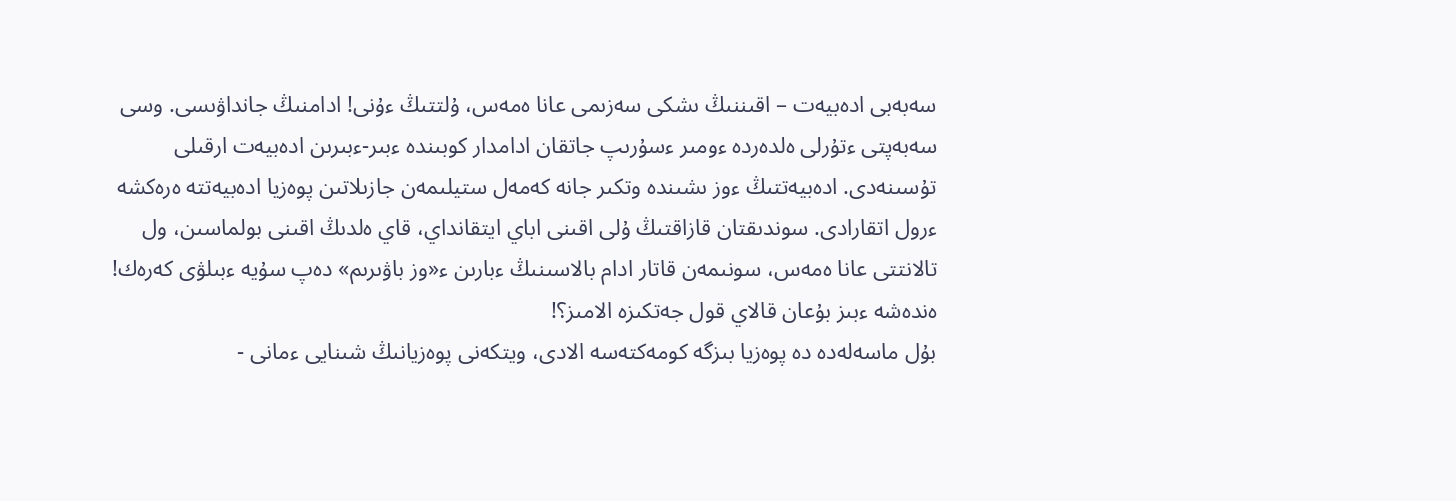سەبەبى ادەبيەت – اقىننىڭ ىشكى سەزىمى عانا ەمەس، ۇلتتىڭ ءۇنى! ادامنىڭ جانداۋىسى. وسى سەبەپتى ءتۇرلى ەلدەردە ءومىر ءسۇرىپ جاتقان ادامدار كوبىندە ءبىر-ءبىرىن ادەبيەت ارقىلى تۇسىنەدى. ادەبيەتتىڭ ءوز ىشىندە وتكىر جانە كەمەل ستيلىمەن جازىلاتىن پوەزيا ادەبيەتتە ەرەكشە ءرول اتقارادى. سوندىقتان قازاقتىڭ ۇلى اقىنى اباي ايتقانداي، قاي ەلدىڭ اقىنى بولماسىن، ول تالانتتى عانا ەمەس، سونىمەن قاتار ادام بالاسىنىڭ ءبارىن ء«وز باۋىرىم» دەپ سۇيە ءبىلۋى كەرەك!
ەندەشە ءبىز بۇعان قالاي قول جەتكىزە الامىز؟!
بۇل ماسەلەدە دە پوەزيا بىزگە كومەكتەسە الادى، ويتكەنى پوەزيانىڭ شىنايى ءمانى -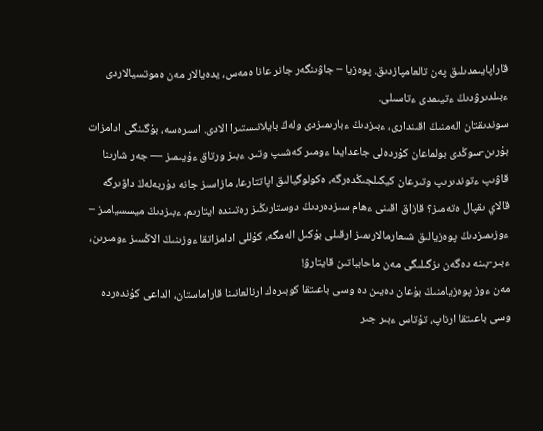قاراپايىمدىلىق پەن تالعامپازدىق. پوەزيا – جاۋىنگەر جانر عانا ەمەس، يدەيالار مەن ەموتسيالاردى ءبىلدىرۋدىڭ ءتيىمدى ءتاسىلى.
سوندىقتان الەمنىڭ اقىندارى، ءبىزدىڭ ءبارىمىزدى ولەڭ بايلانىستىرا الادى. اسىرەسە، بۇگىنگى ادامزات بۇرىن-سوڭدى بولماعان كۇردەلى جاعدايدا ءومىر كەشىپ وتىر. ءبىز ورتاق ءۇيىمىز — جەر شارىنا قاۋىپ ءتوندىرىپ وتىرعان كيكىلجىڭدەرگە، ەكولوگيالىق اپاتتارعا، مازاسىز جانە دۇربەلەڭ داۋىرگە قالاي ىقپال ەتەمىز؟ قازاق اقىنى ءھام سىزدەردىڭ دوستارىڭىز رەتىندە ايتارىم، ءبىزدىڭ ميسسيامىز – ءوزىمىزدىڭ پوەزيالىق شىعارمالارىمىز ارقىلى بۇكىل الەمگە، كۇللى ادامزاتقا ءوزىنىڭ الاڭسىز ءومىرىن، ءبىر-بىنە دەگەن ىزگىلىگى مەن ماحابباتىن قايتارۋ!
مەن ءوز پوەزيامنىڭ بۇعان دەيىن دە وسى باعىتقا كوبىرەك ارنالعانىنا قاراماستان، الداعى كۇندەردە وسى باعىتقا ارناپ، تۇتاس ءبىر جىر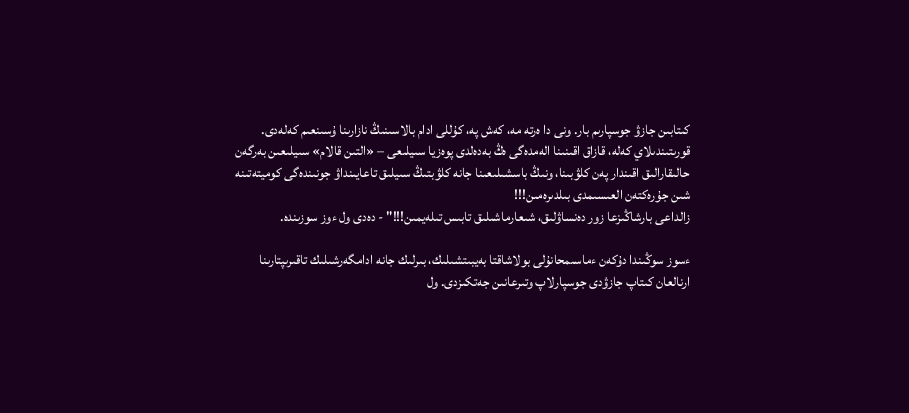كىتابىن جازۋ جوسپارىم بار. ونى دا ەرتە مە، كەش پە، كۇللى ادام بالاسىنىڭ نازارىنا ۇسىنعىم كەلەدى.
قورىتىندىلاي كەلە، قازاق اقىنىنا الەمدەگى ەڭ بەدەلدى پوەزيا سىيلىعى – «التىن قالام» سىيلىعىن بەرگەن حالىقارالىق اقىندار پەن كلۋبىنا، ونىڭ باسشىلىعىنا جانە كلۋبتىڭ سىيلىق تاعايىنداۋ جونىندەگى كوميتەتىنە شىن جۇرەكتەن العىسىمدى بىلدىرەمىن!!!
زالداعى بارشاڭىزعا زور دەنساۋلىق، شىعارماشىلىق تابىس تىلەيمىن!!!" - دەدى ول ءوز سوزىندە.

ءسوز سوڭىندا دۇكەن ءماسىمحانۇلى بولاشاقتا بەيبىتشىلىك، بىرلىك جانە ادامگەرشىلىك تاقىرىپتارىنا ارنالعان كىتاپ جازۋدى جوسپارلاپ وتىرعانىن جەتكىزدى. ول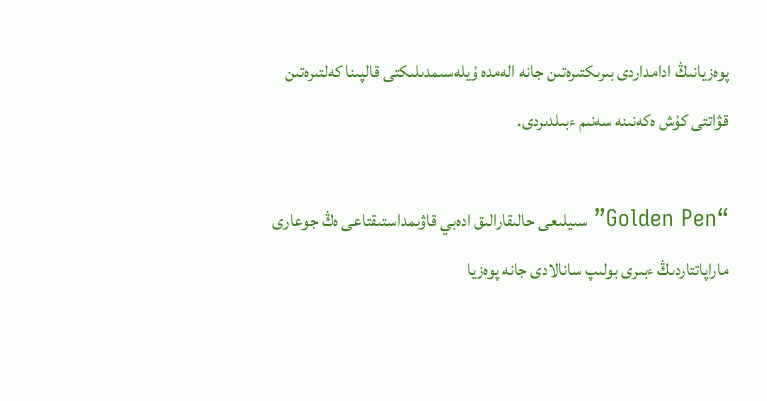پوەزيانىڭ ادامداردى بىرىكتىرەتىن جانە الەمدە ۇيلەسىمدىلىكتى قالپىنا كەلتىرەتىن قۋاتتى كۇش ەكەنىنە سەنىم ءبىلدىردى.

“Golden Pen” سىيلىعى حالىقارالىق ادەبي قاۋىمداستىقتاعى ەڭ جوعارى ماراپاتتاردىڭ ءبىرى بولىپ سانالادى جانە پوەزيا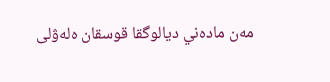مەن مادەني ديالوگقا قوسقان ەلەۋلى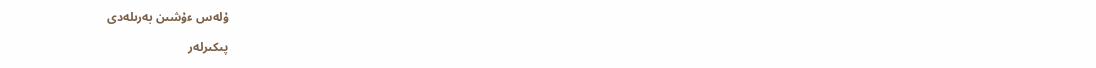ۇلەس ءۇشىن بەرىلەدى

پىكىرلەر